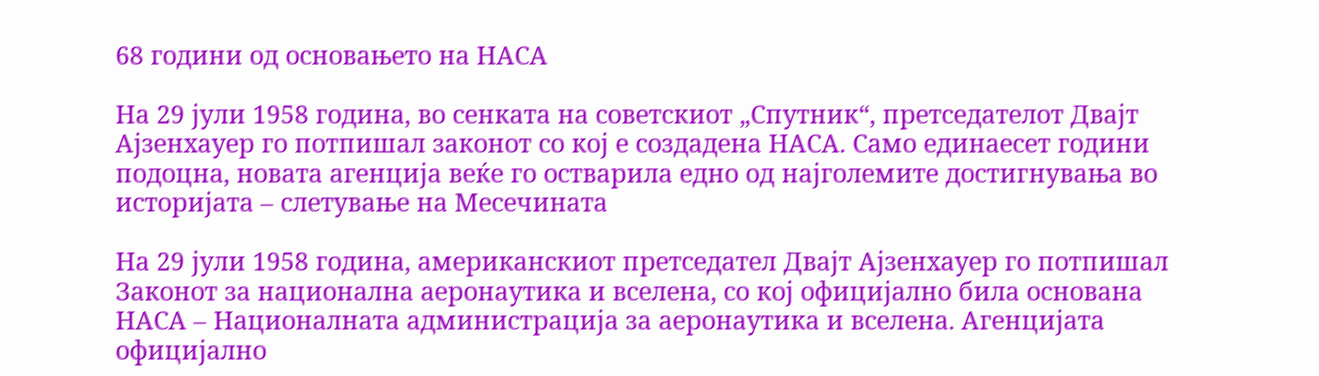68 години од основањето на НАСА

На 29 јули 1958 година, во сенката на советскиот „Спутник“, претседателот Двајт Ајзенхауер го потпишал законот со кој е создадена НАСА. Само единаесет години подоцна, новата агенција веќе го остварила едно од најголемите достигнувања во историјата – слетување на Месечината

На 29 јули 1958 година, американскиот претседател Двајт Ајзенхауер го потпишал Законот за национална аеронаутика и вселена, со кој официјално била основана НАСА – Националната администрација за аеронаутика и вселена. Агенцијата официјално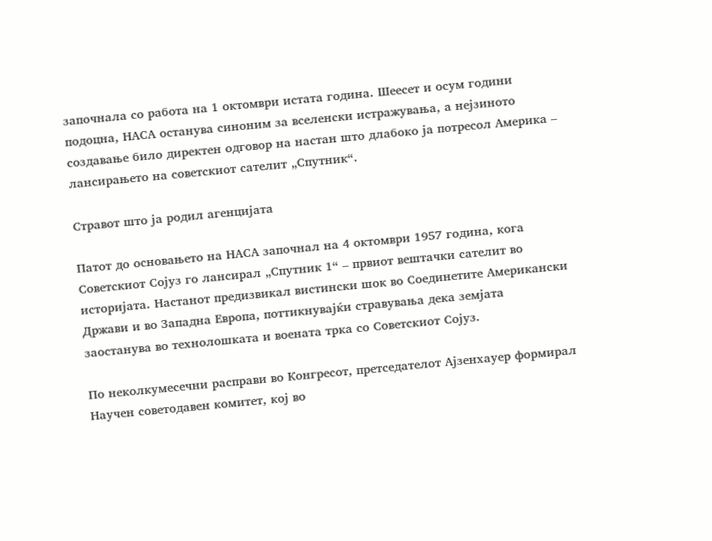започнала со работа на 1 октомври истата година. Шеесет и осум години подоцна, НАСА останува синоним за вселенски истражувања, а нејзиното создавање било директен одговор на настан што длабоко ја потресол Америка – лансирањето на советскиот сателит „Спутник“.

Стравот што ја родил агенцијата

Патот до основањето на НАСА започнал на 4 октомври 1957 година, кога Советскиот Сојуз го лансирал „Спутник 1“ – првиот вештачки сателит во историјата. Настанот предизвикал вистински шок во Соединетите Американски Држави и во Западна Европа, поттикнувајќи стравувања дека земјата заостанува во технолошката и воената трка со Советскиот Сојуз.

По неколкумесечни расправи во Конгресот, претседателот Ајзенхауер формирал Научен советодавен комитет, кој во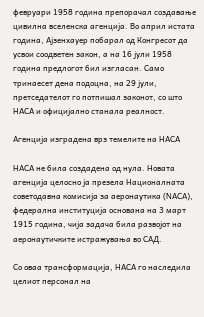февруари 1958 година препорачал создавање цивилна вселенска агенција. Во април истата година, Ајзенхауер побарал од Конгресот да усвои соодветен закон, а на 16 јули 1958 година предлогот бил изгласан. Само тринаесет дена подоцна, на 29 јули, претседателот го потпишал законот, со што НАСА и официјално станала реалност.

Агенција изградена врз темелите на НАСА

НАСА не била создадена од нула. Новата агенција целосно ја презела Националната советодавна комисија за аеронаутика (NACA), федерална институција основана на 3 март 1915 година, чија задача била развојот на аеронаутичките истражувања во САД.

Со оваа трансформација, НАСА го наследила целиот персонал на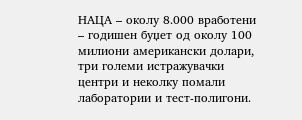НАЦА – околу 8.000 вработени – годишен буџет од околу 100 милиони американски долари, три големи истражувачки центри и неколку помали лаборатории и тест-полигони.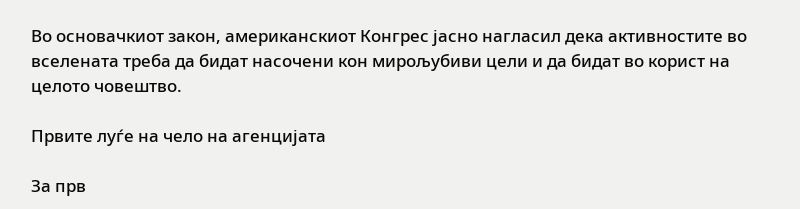Во основачкиот закон, американскиот Конгрес јасно нагласил дека активностите во вселената треба да бидат насочени кон мирољубиви цели и да бидат во корист на целото човештво.

Првите луѓе на чело на агенцијата

За прв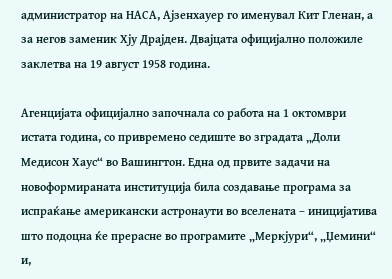администратор на НАСА, Ајзенхауер го именувал Кит Гленан, а за негов заменик Хју Драјден. Двајцата официјално положиле заклетва на 19 август 1958 година.

Агенцијата официјално започнала со работа на 1 октомври истата година, со привремено седиште во зградата „Доли Медисон Хаус“ во Вашингтон. Една од првите задачи на новоформираната институција била создавање програма за испраќање американски астронаути во вселената – иницијатива што подоцна ќе прерасне во програмите „Меркјури“, „Џемини“ и,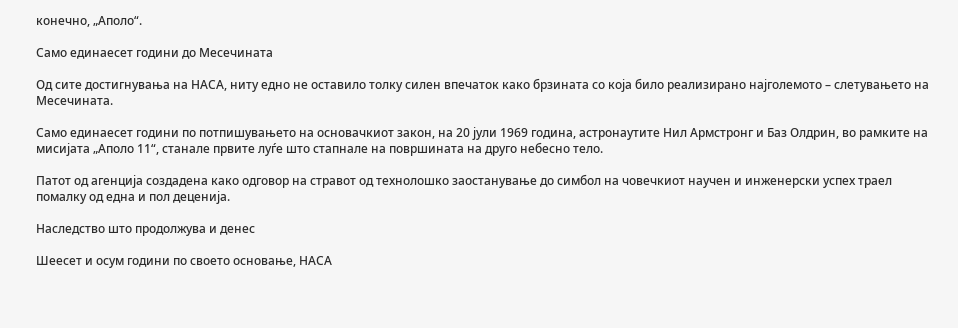конечно, „Аполо“.

Само единаесет години до Месечината

Од сите достигнувања на НАСА, ниту едно не оставило толку силен впечаток како брзината со која било реализирано најголемото – слетувањето на Месечината.

Само единаесет години по потпишувањето на основачкиот закон, на 20 јули 1969 година, астронаутите Нил Армстронг и Баз Олдрин, во рамките на мисијата „Аполо 11“, станале првите луѓе што стапнале на површината на друго небесно тело.

Патот од агенција создадена како одговор на стравот од технолошко заостанување до симбол на човечкиот научен и инженерски успех траел помалку од една и пол деценија.

Наследство што продолжува и денес

Шеесет и осум години по своето основање, НАСА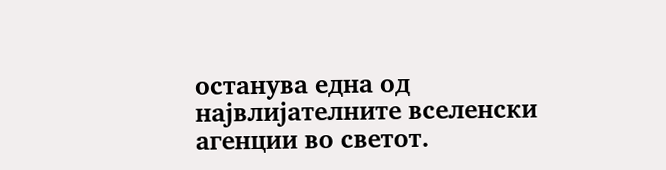останува една од највлијателните вселенски агенции во светот.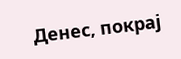Денес, покрај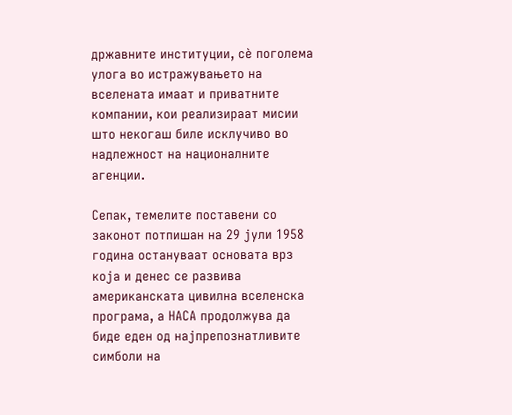државните институции, сè поголема улога во истражувањето на вселената имаат и приватните компании, кои реализираат мисии што некогаш биле исклучиво во надлежност на националните агенции.

Сепак, темелите поставени со законот потпишан на 29 јули 1958 година остануваат основата врз која и денес се развива американската цивилна вселенска програма, а НАСА продолжува да биде еден од најпрепознатливите симболи на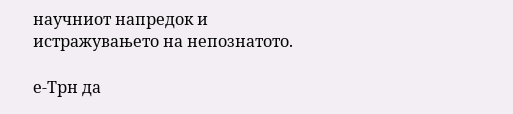научниот напредок и истражувањето на непознатото.

е-Трн да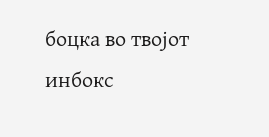боцка во твојот инбокс